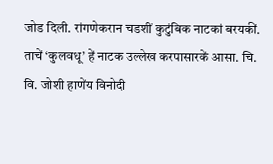जोड दिली. रांगणेकरान चडशीं कुटुंबिक नाटकां बरयकीं. ताचें ‘कुलवधू’ हें नाटक उल्लेख करपासारकें आसा. चि. वि. जोशी हाणेंय विनोदी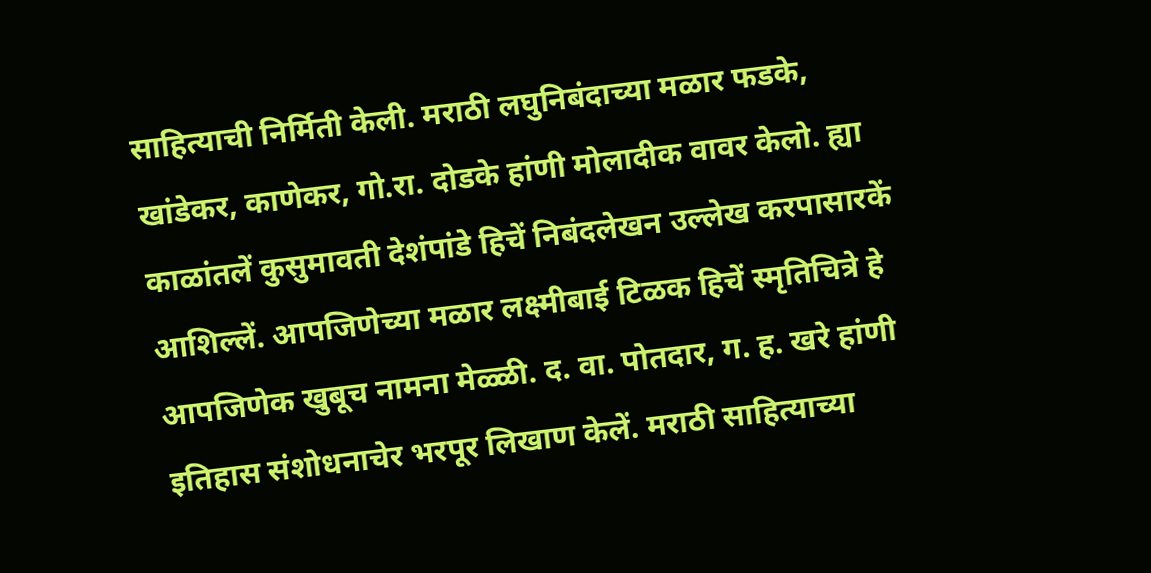साहित्याची निर्मिती केली. मराठी लघुनिबंदाच्या मळार फडके, खांडेकर, काणेकर, गो.रा. दोडके हांणी मोलादीक वावर केलो. ह्या काळांतलें कुसुमावती देशंपांडे हिचें निबंदलेखन उल्लेख करपासारकें आशिल्लें. आपजिणेच्या मळार लक्ष्मीबाई टिळक हिचें स्मृतिचित्रे हे आपजिणेक खुबूच नामना मेळ्ळी. द. वा. पोतदार, ग. ह. खरे हांणी इतिहास संशोधनाचेर भरपूर लिखाण केलें. मराठी साहित्याच्या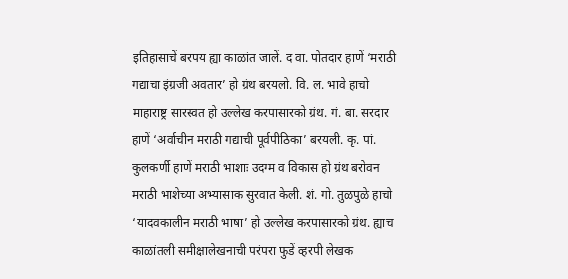इतिहासाचें बरपय ह्या काळांत जालें. द वा. पोतदार हाणें ‘मराठी गद्याचा इंग्रजी अवतार’ हो ग्रंथ बरयलो. वि. ल. भावे हाचो माहाराष्ट्र सारस्वत हो उल्लेख करपासारको ग्रंथ. गं. बा. सरदार हाणें ‘अर्वाचीन मराठी गद्याची पूर्वपीठिका’ बरयली. कृ. पां. कुलकर्णी हाणें मराठी भाशाः उदग्म व विकास हो ग्रंथ बरोवन मराठी भाशेच्या अभ्यासाक सुरवात केली. शं. गो. तुळपुळे हाचो ‘यादवकालीन मराठी भाषा’ हो उल्लेख करपासारको ग्रंथ. ह्याच काळांतली समीक्षालेखनाची परंपरा फुडें व्हरपी लेखक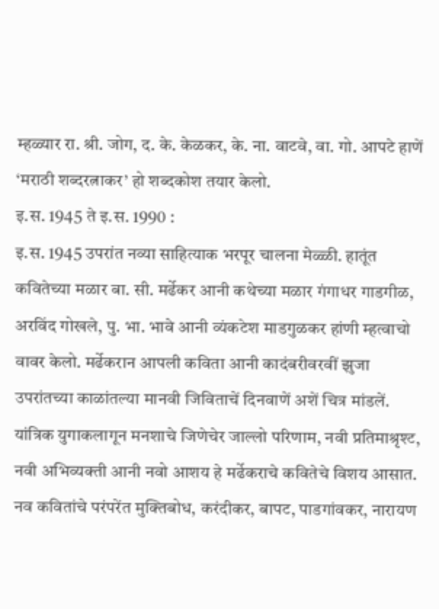म्हळ्यार रा. श्री. जोग, द. के. केळकर, के. ना. वाटवे, वा. गो. आपटे हाणें ‘मराठी शब्दरत्नाकर’ हो शब्दकोश तयार केलो.
इ.स. 1945 ते इ.स. 1990 :
इ.स. 1945 उपरांत नव्या साहित्याक भरपूर चालना मेळ्ळी. हातूंत कवितेच्या मळार बा. सी. मर्ढेकर आनी कथेच्या मळार गंगाधर गाडगीळ, अरविंद गोखले, पु. भा. भावे आनी व्यंकटेश माडगुळकर हांणी म्हत्वाचो वावर केलो. मर्ढेकरान आपली कविता आनी कादंबरीवरवीं झुजा उपरांतच्या काळांतल्या मानवी जिविताचें दिनवाणें अशें चित्र मांडलें. यांत्रिक युगाकलागून मनशाचे जिणेचेर जाल्लो परिणाम, नवी प्रतिमाश्रृश्ट, नवी अभिव्यक्ती आनी नवो आशय हे मर्ढेकराचे कवितेचे विशय आसात. नव कवितांचे परंपरेंत मुक्तिबोध, करंदीकर, बापट, पाडगांवकर, नारायण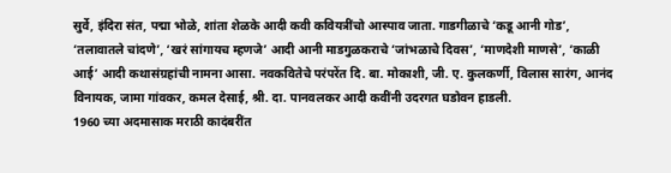सुर्वे, इंदिरा संत, पद्मा भोळे, शांता शेळके आदी कवी कवियत्रींचो आस्पाव जाता. गाडगीळाचे ‘कडू आनी गोड’, ‘तलावातले चांदणे’, ‘खरं सांगायच म्हणजे’ आदी आनी माडगुळकराचे ‘जांभळाचे दिवस’, ‘माणदेशी माणसे’, ‘काळी आई’ आदी कथासंग्रहांची नामना आसा. नवकवितेचे परंपरेंत दि. बा. मोकाशी, जी. ए. कुलकर्णी, विलास सारंग, आनंद विनायक, जामा गांवकर, कमल देसाई, श्री. दा. पानवलकर आदी कवींनी उदरगत घडोवन हाडली.
1960 च्या अदमासाक मराठी कादंबरींत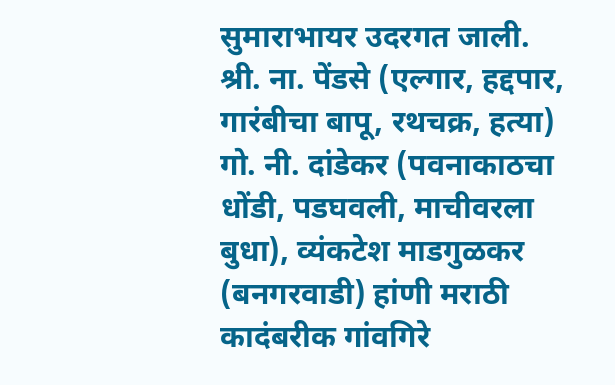सुमाराभायर उदरगत जाली. श्री. ना. पेंडसे (एल्गार, हद्दपार, गारंबीचा बापू, रथचक्र, हत्या) गो. नी. दांडेकर (पवनाकाठचा धोंडी, पडघवली, माचीवरला बुधा), व्यंकटेश माडगुळकर (बनगरवाडी) हांणी मराठी कादंबरीक गांवगिरे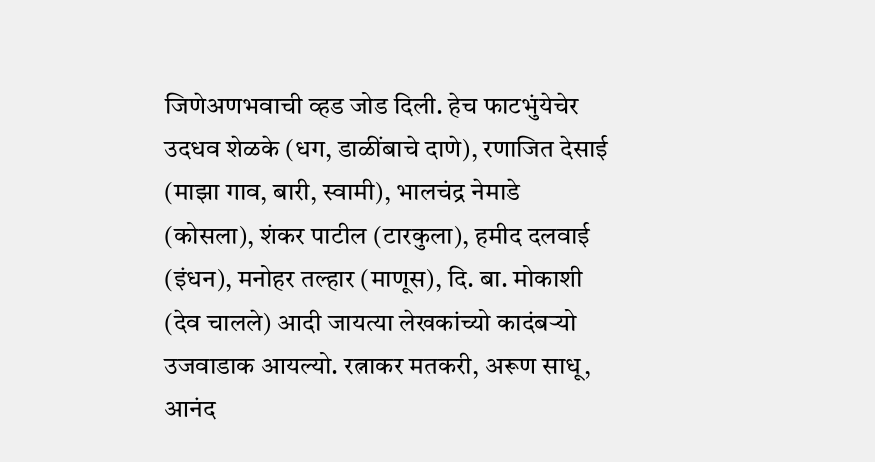जिणेअणभवाची व्हड जोड दिली. हेच फाटभुंयेचेर उदधव शेळके (धग, डाळींबाचे दाणे), रणाजित देसाई (माझा गाव, बारी, स्वामी), भालचंद्र नेमाडे (कोसला), शंकर पाटील (टारकुला), हमीद दलवाई (इंधन), मनोहर तल्हार (माणूस), दि. बा. मोकाशी (देव चालले) आदी जायत्या लेखकांच्यो कादंबऱ्यो उजवाडाक आयल्यो. रत्नाकर मतकरी, अरूण साधू, आनंद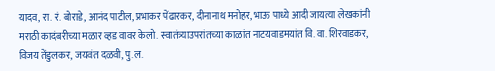यादव, रा. रं. बोराडे, आनंद पाटील, प्रभाकर पेंढारकर, दीनानाथ मनोहर, भाऊ पाध्ये आदी जायत्या लेखकांनी मराठी कादंबरीच्या मळार व्हड वावर केलो. स्वातंत्र्याउपरांतच्या काळांत नाटयवाडमयांत वि. वा. शिरवाडकर, विजय तेंडुलकर, जयवंत दळवी, पु.ल.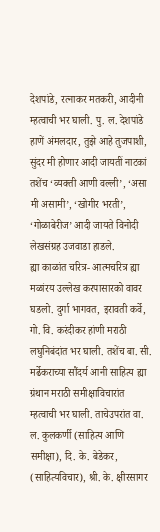देशपांडे, रत्नाकर मतकरी, आदीनी म्हत्वाची भर घाली. पु. ल. देशपांडे हाणें अंमलदार, तुझे आहे तुजपाशी, सुंदर मी होणार आदी जायतीं नाटकां तशेंच ‘व्यक्ती आणी वल्ली’, ‘असा मी असामी’, ‘खोगीर भरती’, ‘गोळाबेरीज’ आदी जायते विनोदी लेखसंग्रह उजवाडा हाडले.
ह्या काळांत चरित्र- आत्मचरित्र ह्या मळांरय उल्लेख करपासारको वावर घडलो. दुर्गा भागवत, इरावती कर्वे, गो. वि. करंदीकर हांणी मराठी लघुनिबंदांत भर घाली. तशेंच बा. सी. मर्ढेकराच्या सौंदर्य आनी साहित्य ह्या ग्रंथान मराठी समीक्षाविचारांत म्हत्वाची भर घाली. ताचेउपरांत वा. ल. कुलकर्णी (साहित्य आणि समीक्षा), दि. के. बेडेकर, (साहित्यविचार), श्री. के. क्षीरसागर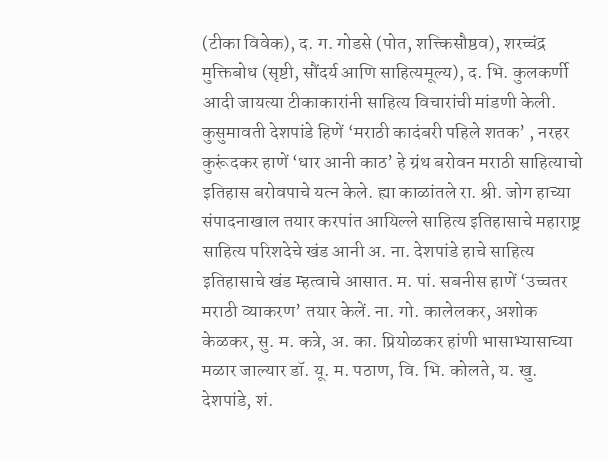(टीका विवेक), द. ग. गोडसे (पोत, शत्त्किसौष्ठव), शरच्चंद्र मुक्तिबोध (सृष्टी, सौंदर्य आणि साहित्यमूल्य), द. भि. कुलकर्णी आदी जायत्या टीकाकारांनी साहित्य विचारांची मांडणी केली. कुसुमावती देशपांडे हिणें ‘मराठी कादंबरी पहिले शतक’ , नरहर कुरूंदकर हाणें ‘धार आनी काठ’ हे ग्रंथ बरोवन मराठी साहित्याचो इतिहास बरोवपाचे यत्न केले. ह्या काळांतले रा. श्री. जोग हाच्या संपादनाखाल तयार करपांत आयिल्ले साहित्य इतिहासाचे महाराष्ट्र साहित्य परिशदेचे खंड आनी अ. ना. देशपांडे हाचे साहित्य इतिहासाचे खंड म्हत्वाचे आसात. म. पां. सबनीस हाणें ‘उच्चतर मराठी व्याकरण’ तयार केलें. ना. गो. कालेलकर, अशोक केळकर, सु. म. कत्रे, अ. का. प्रियोळकर हांणी भासाभ्यासाच्या मळार जाल्यार डॉ. यू. म. पठाण, वि. भि. कोलते, य. खु. देशपांडे, शं.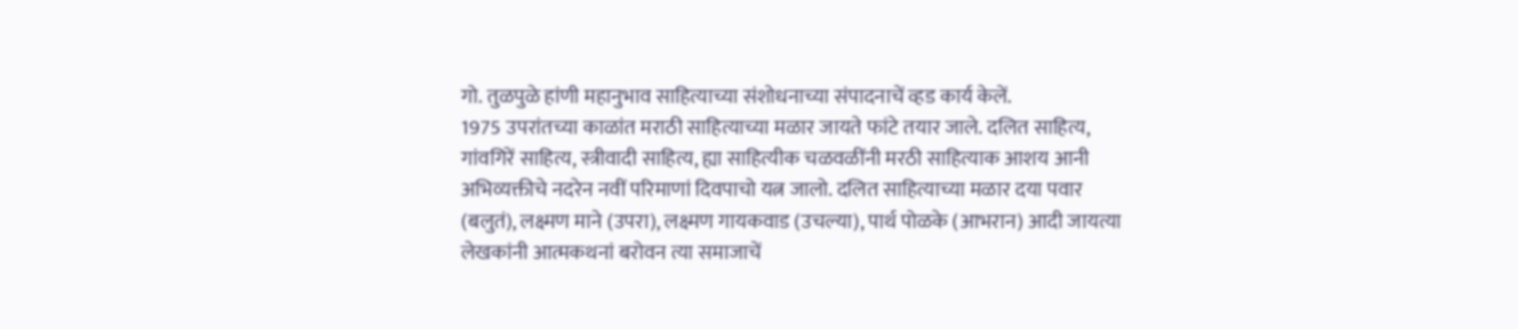गो. तुळपुळे हांणी महानुभाव साहित्याच्या संशोधनाच्या संपादनाचें व्हड कार्य केलें.
1975 उपरांतच्या काळांत मराठी साहित्याच्या मळार जायते फांटे तयार जाले. दलित साहित्य, गांवगिरें साहित्य, स्त्रीवादी साहित्य, ह्या साहित्यीक चळवळींनी मरठी साहित्याक आशय आनी अभिव्यक्तीचे नदरेन नवीं परिमाणां दिवपाचो यत्न जालो. दलित साहित्याच्या मळार दया पवार (बलुतं), लक्ष्मण माने (उपरा), लक्ष्मण गायकवाड (उचल्या), पार्थ पोळके (आभरान) आदी जायत्या लेखकांनी आत्मकथनां बरोवन त्या समाजाचें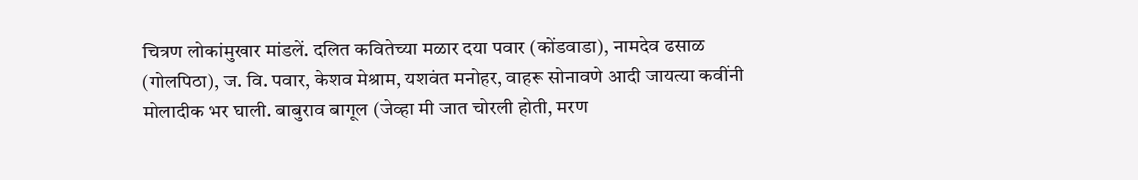चित्रण लोकांमुखार मांडलें. दलित कवितेच्या मळार दया पवार (कोंडवाडा), नामदेव ढसाळ (गोलपिठा), ज. वि. पवार, केशव मेश्राम, यशवंत मनोहर, वाहरू सोनावणे आदी जायत्या कवींनी मोलादीक भर घाली. बाबुराव बागूल (जेव्हा मी जात चोरली होती, मरण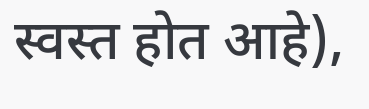स्वस्त होत आहे),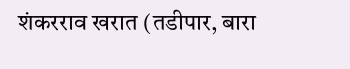शंकरराव खरात (तडीपार, बारा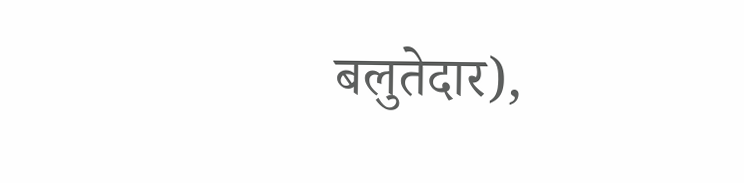बलुतेदार),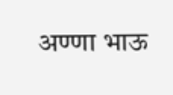अण्णा भाऊ